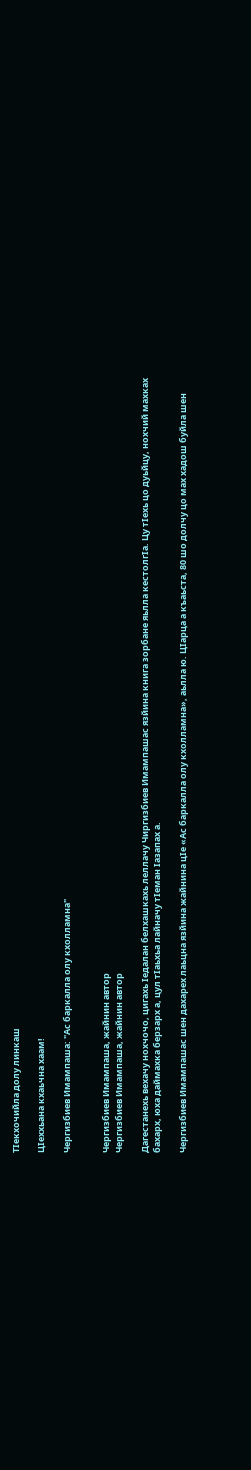ТIекхочийла долу линкаш

ЦIеххьана кхаьчна хаам!

Чергизбиев Имампаша: "Ас баркалла олу кхолламна"


Чергизбиев Имампаша, жайнин автор
Чергизбиев Имампаша, жайнин автор

Дагестанехь вехачу нохчочо, цигахь Iедалан белхашкахь леллачу Чиргизбиев Имампашас язйина книга зорбане яьлла кестолгIа. Цу тIехь цо дуьйцу, нохчий махках бахарх, юха даймахка берзарх а, цул тIаьхьа лайначу тIеман Iазапах а.

Чергизбиев Имампашас шен дахарех лаьцна язйина жайнина цIе «Ас баркалла олу кхолламна», аьлла ю. ЦIарца а къаьста, 80 шо долчу цо мах хадош буйла шен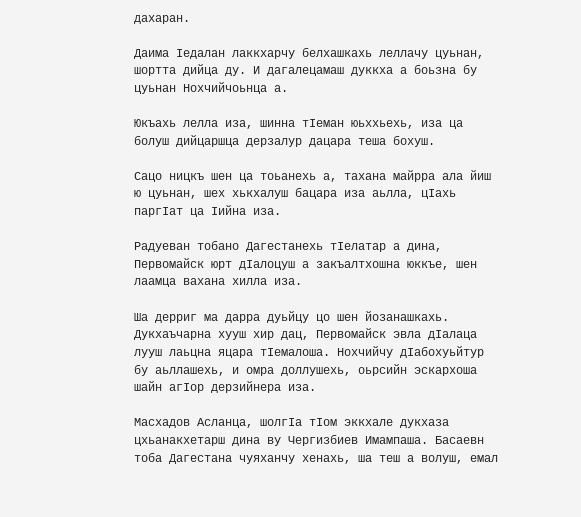дахаран.

Даима Iедалан лаккхарчу белхашкахь леллачу цуьнан, шортта дийца ду. И дагалецамаш дуккха а боьзна бу цуьнан Нохчийчоьнца а.

Юкъахь лелла иза, шинна тIеман юьххьехь, иза ца болуш дийцаршца дерзалур дацара теша бохуш.

Сацо ницкъ шен ца тоьанехь а, тахана майрра ала йиш ю цуьнан, шех хькхалуш бацара иза аьлла, цIахь паргIат ца Iийна иза.

Радуеван тобано Дагестанехь тIелатар а дина, Первомайск юрт дIалоцуш а закъалтхошна юккъе, шен лаамца вахана хилла иза.

Ша дерриг ма дарра дуьйцу цо шен йозанашкахь. Дукхаъчарна хууш хир дац, Первомайск эвла дIалаца лууш лаьцна яцара тIемалоша. Нохчийчу дIабохуьйтур бу аьллашехь, и омра доллушехь, оьрсийн эскархоша шайн агIор дерзийнера иза.

Масхадов Асланца, шолгIа тIом эккхале дукхаза цхьанакхетарш дина ву Чергизбиев Имампаша. Басаевн тоба Дагестана чуяханчу хенахь, ша теш а волуш, емал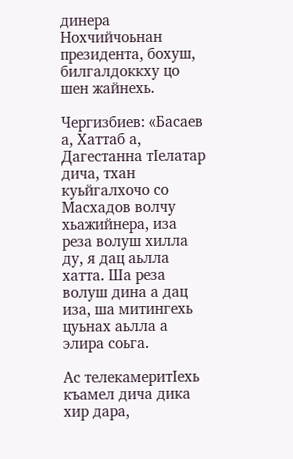динера Нохчийчоьнан президента, бохуш, билгалдоккху цо шен жайнехь.

Чергизбиев: «Басаев а, Хаттаб а, Дагестанна тIелатар дича, тхан куьйгалхочо со Масхадов волчу хьажийнера, иза реза волуш хилла ду, я дац аьлла хатта. Ша реза волуш дина а дац иза, ша митингехь цуьнах аьлла а элира соьга.

Ас телекамеритIехь къамел дича дика хир дара,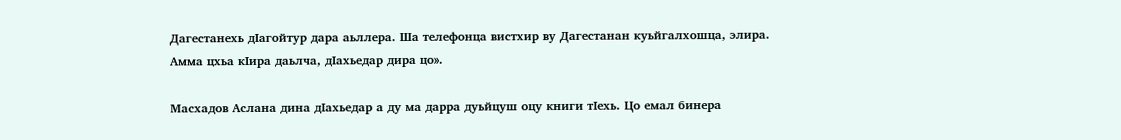Дагестанехь дIагойтур дара аьллера. Ша телефонца вистхир ву Дагестанан куьйгалхошца, элира. Амма цхьа кIира даьлча, дIахьедар дира цо».

Масхадов Аслана дина дIахьедар а ду ма дарра дуьйцуш оцу книги тIехь. Цо емал бинера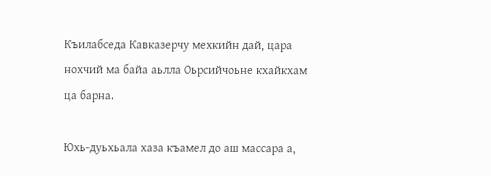Къилабседа Кавказерчу мехкийн дай, цара нохчий ма байа аьлла Оьрсийчоьне кхайкхам ца барна.

Юхь-дуьхьала хаза къамел до аш массара а,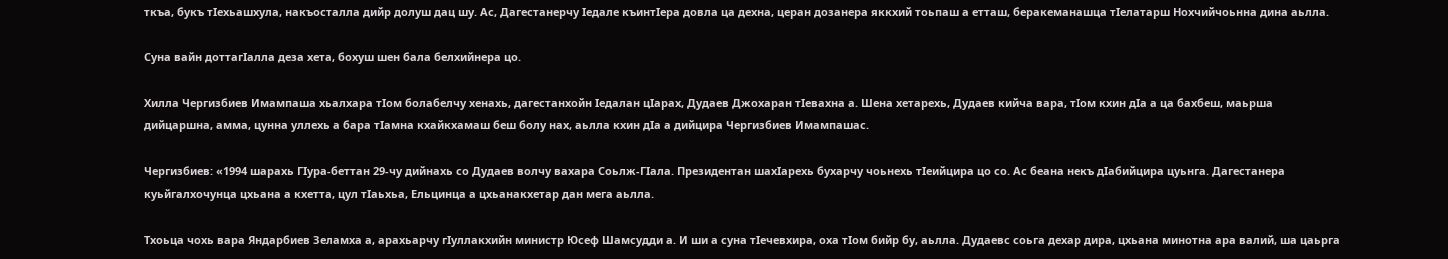ткъа, букъ тIехьашхула, накъосталла дийр долуш дац шу. Ас, Дагестанерчу Iедале къинтIера довла ца дехна, церан дозанера яккхий тоьпаш а етташ, беракеманашца тIелатарш Нохчийчоьнна дина аьлла.

Суна вайн доттагIалла деза хета, бохуш шен бала белхийнера цо.

Хилла Чергизбиев Имампаша хьалхара тIом болабелчу хенахь, дагестанхойн Iедалан цIарах, Дудаев Джохаран тIевахна а. Шена хетарехь, Дудаев кийча вара, тIом кхин дIа а ца бахбеш, маьрша дийцаршна, амма, цунна уллехь а бара тIамна кхайкхамаш беш болу нах, аьлла кхин дIа а дийцира Чергизбиев Имампашас.

Чергизбиев: «1994 шарахь ГIура-беттан 29-чу дийнахь со Дудаев волчу вахара Соьлж-ГIала. Президентан шахIарехь бухарчу чоьнехь тIеийцира цо со. Ас беана некъ дIабийцира цуьнга. Дагестанера куьйгалхочунца цхьана а кхетта, цул тIаьхьа, Ельцинца а цхьанакхетар дан мега аьлла.

Тхоьца чохь вара Яндарбиев Зеламха а, арахьарчу гIуллакхийн министр Юсеф Шамсудди а. И ши а суна тIечевхира, оха тIом бийр бу, аьлла. Дудаевс соьга дехар дира, цхьана минотна ара валий, ша цаьрга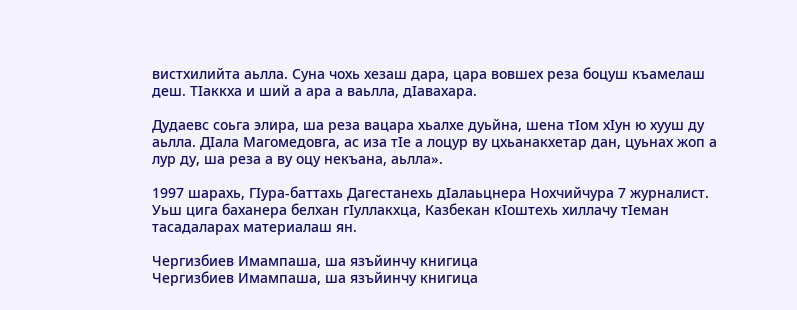вистхилийта аьлла. Суна чохь хезаш дара, цара вовшех реза боцуш къамелаш деш. ТIаккха и ший а ара а ваьлла, дIавахара.

Дудаевс соьга элира, ша реза вацара хьалхе дуьйна, шена тIом хIун ю хууш ду аьлла. ДIала Магомедовга, ас иза тIе а лоцур ву цхьанакхетар дан, цуьнах жоп а лур ду, ша реза а ву оцу некъана, аьлла».

1997 шарахь, ГIура-баттахь Дагестанехь дIалаьцнера Нохчийчура 7 журналист. Уьш цига баханера белхан гIуллакхца, Казбекан кIоштехь хиллачу тIеман тасадаларах материалаш ян.

Чергизбиев Имампаша, ша язъйинчу книгица
Чергизбиев Имампаша, ша язъйинчу книгица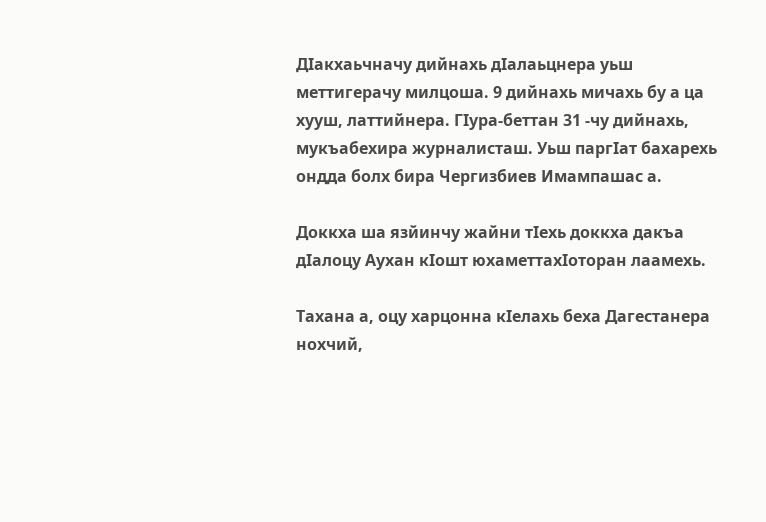ДIакхаьчначу дийнахь дIалаьцнера уьш меттигерачу милцоша. 9 дийнахь мичахь бу а ца хууш, латтийнера. ГIура-беттан 31 -чу дийнахь, мукъабехира журналисташ. Уьш паргIат бахарехь ондда болх бира Чергизбиев Имампашас а.

Доккха ша язйинчу жайни тIехь доккха дакъа дIалоцу Аухан кIошт юхаметтахIоторан лаамехь.

Тахана а, оцу харцонна кIелахь беха Дагестанера нохчий,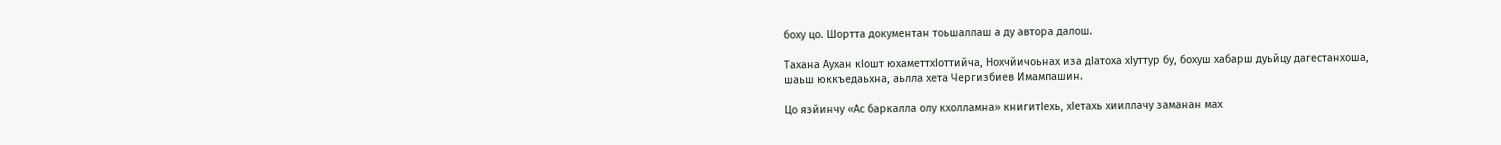боху цо. Шортта документан тоьшаллаш а ду автора далош.

Тахана Аухан кIошт юхаметтхIоттийча, Нохчйичоьнах иза дIатоха хIуттур бу, бохуш хабарш дуьйцу дагестанхоша, шаьш юккъедаьхна, аьлла хета Чергизбиев Имампашин.

Цо язйинчу «Ас баркалла олу кхолламна» книгитIехь, хIетахь хииллачу заманан мах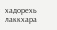хадорехь лаккхара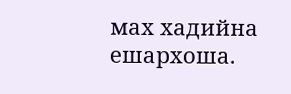мах хадийна ешархоша.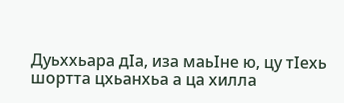Дуьххьара дIа, иза маьIне ю, цу тIехь шортта цхьанхьа а ца хилла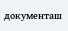документаш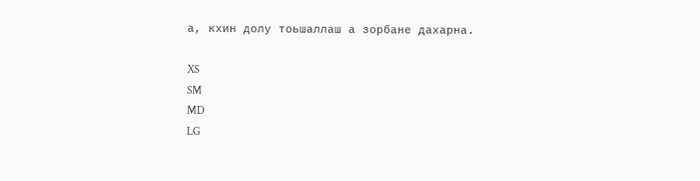а, кхин долу тоьшаллаш а зорбане дахарна.

XS
SM
MD
LG